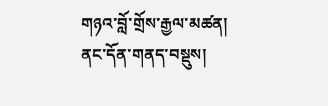གཉའ་བློ་གྲོས་རྒྱལ་མཚན།
ནང་དོན་གནད་བསྡུས།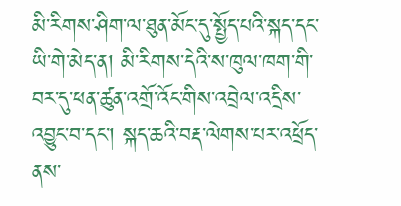མི་རིགས་ཤིག་ལ་ཐུན་མོང་དུ་སྤྱོད་པའི་སྐད་དང་ཡི་གེ་མེད་ན། མི་རིགས་དེའི་ས་ཁུལ་ཁག་གི་བར་དུ་ཕན་ཚུན་འགྲོ་འོང་གིས་འབྲེལ་འདྲིས་འབྱུང་བ་དང་། སྐད་ཆའི་བརྡ་ལེགས་པར་འཕྲོད་ནས་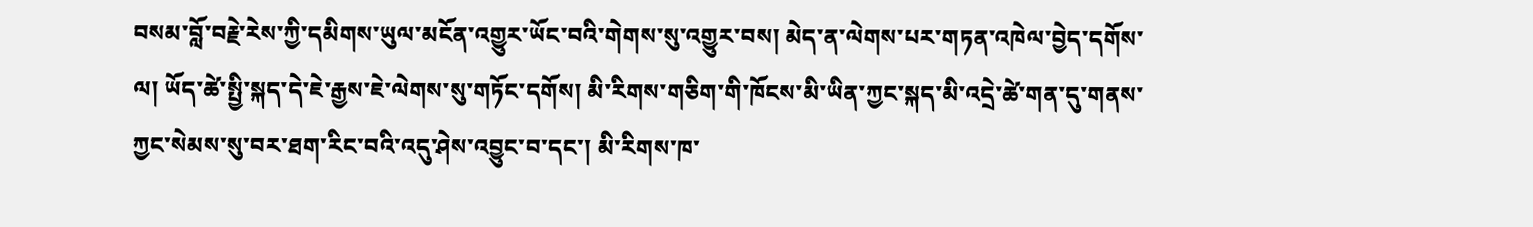བསམ་བློ་བརྗེ་རེས་ཀྱི་དམིགས་ཡུལ་མངོན་འགྱུར་ཡོང་བའི་གེགས་སུ་འགྱུར་བས། མེད་ན་ལེགས་པར་གཏན་འཁེལ་བྱེད་དགོས་ལ། ཡོད་ཚེ་སྤྱི་སྐད་དེ་ཇེ་རྒྱས་ཇེ་ལེགས་སུ་གཏོང་དགོས། མི་རིགས་གཅིག་གི་ཁོངས་མི་ཡིན་ཀྱང་སྐད་མི་འདྲེ་ཚེ་གན་དུ་གནས་ཀྱང་སེམས་སུ་བར་ཐག་རིང་བའི་འདུ་ཤེས་འབྱུང་བ་དང་། མི་རིགས་ཁ་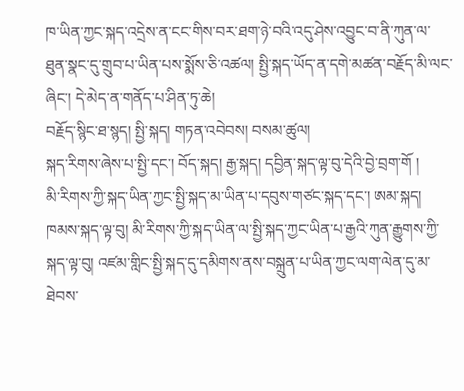ཁ་ཡིན་ཀྱང་སྐད་འདྲེས་ན་ངང་གིས་བར་ཐག་ཉེ་བའི་འདུ་ཤེས་འབྱུང་བ་ནི་ཀུན་ལ་ཐུན་སྣང་དུ་གྲུབ་པ་ཡིན་པས་སྨོས་ཅི་འཚལ། སྤྱི་སྐད་ཡོད་ན་དགེ་མཚན་བརྗོད་མི་ལང་ཞིང་། དེ་མེད་ན་གནོད་པ་ཤིན་ཏུ་ཆེ།
བརྗོད་སྙིང་ཐ་སྙད། སྤྱི་སྐད། གཏན་འབེབས། བསམ་ཚུལ།
སྐད་རིགས་ཞེས་པ་སྤྱི་དང་། བོད་སྐད། རྒྱ་སྐད། དབྱིན་སྐད་ལྟ་བུ་དེའི་བྱེ་བྲག་གོ །
མི་རིགས་ཀྱི་སྐད་ཡིན་ཀྱང་སྤྱི་སྐད་མ་ཡིན་པ་དབུས་གཙང་སྐད་དང་། ཨམ་སྐད། ཁམས་སྐད་ལྟ་བུ། མི་རིགས་ཀྱི་སྐད་ཡིན་ལ་སྤྱི་སྐད་ཀྱང་ཡིན་པ་རྒྱའི་ཀུན་རྒྱུགས་ཀྱི་སྐད་ལྟ་བུ། འཛམ་གླིང་སྤྱི་སྐད་དུ་དམིགས་ནས་བསྐྲུན་པ་ཡིན་ཀྱང་ལག་ལེན་དུ་མ་ཐེབས་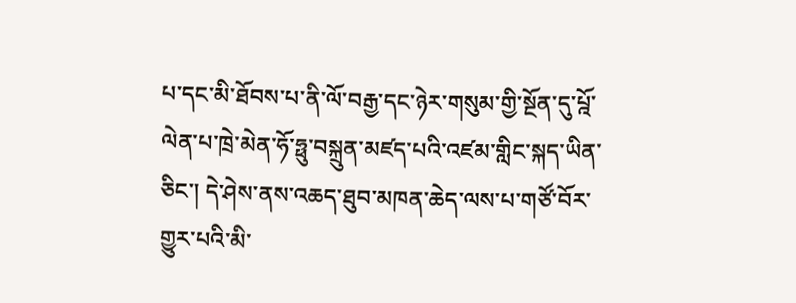པ་དང་མི་ཐོབས་པ་ནི་ལོ་བརྒྱ་དང་ཉེར་གསུམ་གྱི་སྔོན་དུ་པྰོ་ལེན་པ་ཁྲེ་མེན་ཧོ་ཧྥུ་བསྐྲུན་མཛད་པའི་འཛམ་གླིང་སྐད་ཡིན་ཅིང་། དེ་ཤེས་ནས་འཆད་ཐུབ་མཁན་ཆེད་ལས་པ་གཙོ་བོར་གྱུར་པའི་མི་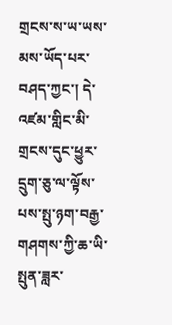གྲངས་ས་ཡ་ཡས་མས་ཡོད་པར་བཤད་ཀྱང་། དེ་འཛམ་གླིང་མི་གྲངས་དུང་ཕྱུར་དྲུག་ཅུ་ལ་ལྟོས་པས་སྤུ་ཉག་བརྒྱ་གཤགས་ཀྱི་ཆ་ཡི་སྤུན་ཟླར་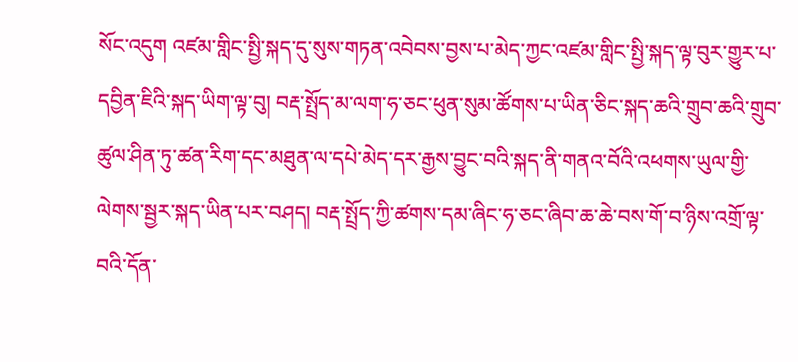སོང་འདུག འཛམ་གླིང་སྤྱི་སྐད་དུ་སུས་གཏན་འབེབས་བྱས་པ་མེད་ཀྱང་འཛམ་གླིང་སྤྱི་སྐད་ལྟ་བུར་གྱུར་པ་དབྱིན་ཇིའི་སྐད་ཡིག་ལྟ་བུ། བརྡ་སྤྲོད་མ་ལག་ཧ་ཅང་ཕུན་སུམ་ཚོགས་པ་ཡིན་ཅིང་སྐད་ཆའི་གྲུབ་ཆའི་གྲུབ་ཚུལ་ཤིན་ཏུ་ཚན་རིག་དང་མཐུན་ལ་དཔེ་མེད་དར་རྒྱས་བྱུང་བའི་སྐད་ནི་གནའ་བོའི་འཕགས་ཡུལ་གྱི་ལེགས་སྦྱར་སྐད་ཡིན་པར་བཤད། བརྡ་སྤྲོད་ཀྱི་ཚགས་དམ་ཞིང་ཧ་ཅང་ཞིབ་ཆ་ཆེ་བས་གོ་བ་ཉིས་འགྲོ་ལྟ་བའི་དོན་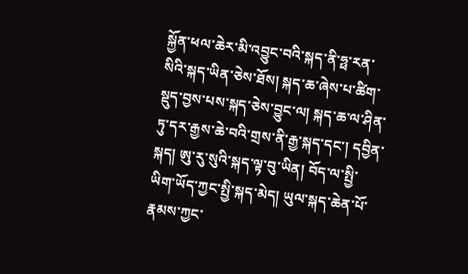སྐྱོན་ཕལ་ཆེར་མི་འབྱུང་བའི་སྐད་ནི་ཧྥ་རན་སིའི་སྐད་ཡིན་ཅེས་ཐོས། སྐད་ཆ་ཞེས་པ་ཚིག་སྡུད་བྱས་པས་སྐད་ཅེས་བྱུང་ལ། སྐད་ཆ་ལ་ཤིན་ཏུ་དར་རྒྱས་ཆེ་བའི་གྲས་ནི་རྒྱ་སྐད་དང་། དབྱིན་སྐད། ཨུ་རུ་སུའི་སྐད་ལྟ་བུ་ཡིན། བོད་ལ་སྤྱི་ཡིག་ཡོད་ཀྱང་སྤྱི་སྐད་མེད། ཡུལ་སྐད་ཆེན་པོ་རྣམས་ཀྱང་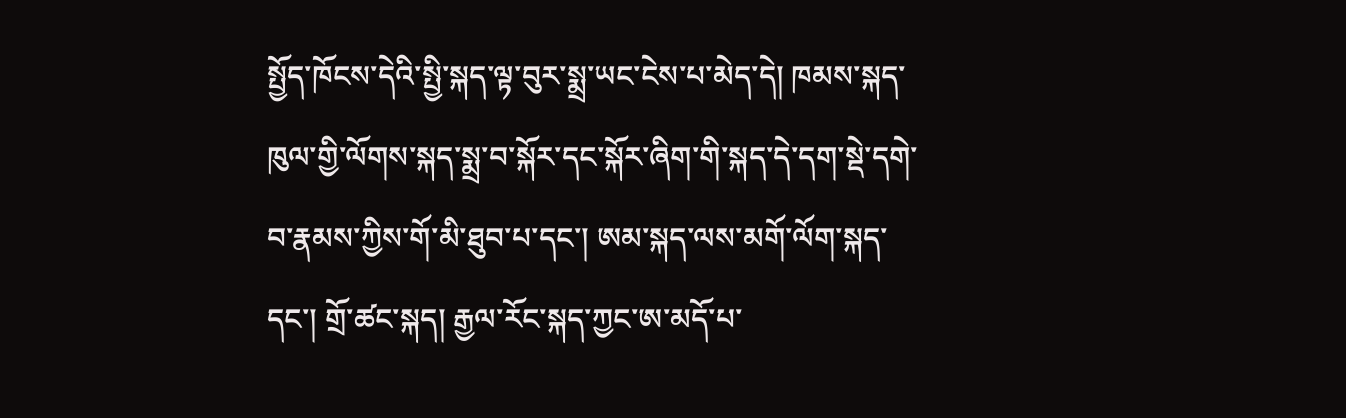སྤྱོད་ཁོངས་དེའི་སྤྱི་སྐད་ལྟ་བུར་སྨྲ་ཡང་ངེས་པ་མེད་དེ། ཁམས་སྐད་ཁུལ་གྱི་ལོགས་སྐད་སྨྲ་བ་སྐོར་དང་སྐོར་ཞིག་གི་སྐད་དེ་དག་སྡེ་དགེ་བ་རྣམས་ཀྱིས་གོ་མི་ཐུབ་པ་དང་། ཨམ་སྐད་ལས་མགོ་ལོག་སྐད་དང་། གྲོ་ཚང་སྐད། རྒྱལ་རོང་སྐད་ཀྱང་ཨ་མདོ་པ་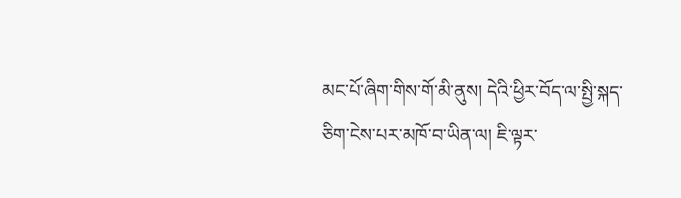མང་པོ་ཞིག་གིས་གོ་མི་ནུས། དེའི་ཕྱིར་བོད་ལ་སྤྱི་སྐད་ཅིག་ངེས་པར་མཁོ་བ་ཡིན་ལ། ཇི་ལྟར་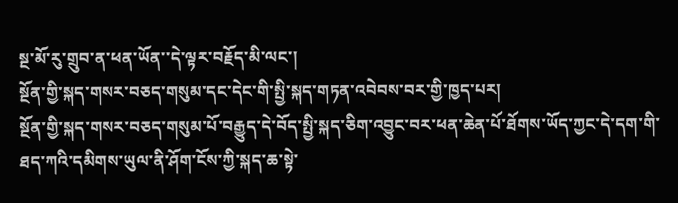སྔ་མོ་རུ་གྲུབ་ན་ཕན་ཡོན་་དེ་ལྟར་བརྗོད་མི་ལང་།
སྔོན་གྱི་སྐད་གསར་བཅད་གསུམ་དང་དེང་གི་སྤྱི་སྐད་གཏན་འབེབས་བར་གྱི་ཁྱད་པར།
སྔོན་གྱི་སྐད་གསར་བཅད་གསུམ་པོ་བརྒྱུད་དེ་བོད་སྤྱི་སྐད་ཅིག་འབྱུང་བར་ཕན་ཆེན་པོ་ཐོགས་ཡོད་ཀྱང་དེ་དག་གི་ཐད་ཀའི་དམིགས་ཡུལ་ནི་ཤོག་ངོས་ཀྱི་སྐད་ཆ་སྟེ་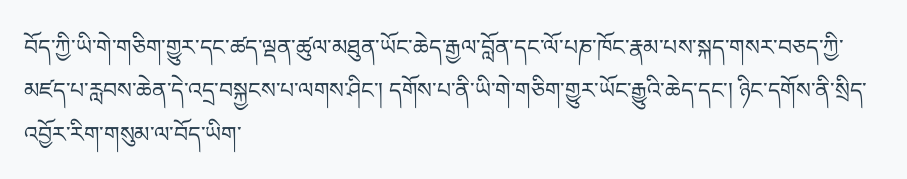བོད་ཀྱི་ཡི་གེ་གཅིག་གྱུར་དང་ཚད་ལྡན་ཚུལ་མཐུན་ཡོང་ཆེད་རྒྱལ་བློན་དང་ལོ་པཎ་ཁོང་རྣམ་པས་སྐད་གསར་བཅད་ཀྱི་མཛད་པ་རླབས་ཆེན་དེ་འདྲ་བསྐྱངས་པ་ལགས་ཤིང་། དགོས་པ་ནི་ཡི་གེ་གཅིག་གྱུར་ཡོང་རྒྱུའི་ཆེད་དང་། ཉིང་དགོས་ནི་སྲིད་འབྱོར་རིག་གསུམ་ལ་བོད་ཡིག་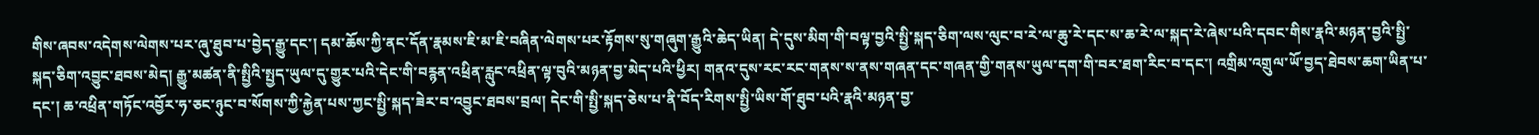གིས་ཞབས་འདེགས་ལེགས་པར་ཞུ་ཐུབ་པ་བྱེད་རྒྱུ་དང་། དམ་ཆོས་ཀྱི་ནང་དོན་རྣམས་ཇི་མ་ཇི་བཞིན་ལེགས་པར་རྟོགས་སུ་གཞུག་རྒྱུའི་ཆེད་ཡིན། དེ་དུས་མིག་གི་བལྟ་བྱའི་སྤྱི་སྐད་ཅིག་ལས་ལུང་བ་རེ་ལ་ཆུ་རེ་དང་ས་ཆ་རེ་ལ་སྐད་རེ་ཞེས་པའི་དབང་གིས་རྣའི་མཉན་བྱའི་སྤྱི་སྐད་ཅིག་འབྱུང་ཐབས་མེད། རྒྱུ་མཚན་ནི་སྤྱིའི་སྤྱད་ཡུལ་དུ་གྱུར་པའི་དེང་གི་བརྙན་འཕྲིན་རླུང་འཕྲིན་ལྟ་བུའི་མཉན་བྱ་མེད་པའི་ཕྱིར། གནའ་དུས་རང་རང་གནས་ས་ནས་གཞན་དང་གཞན་གྱི་གནས་ཡུལ་དག་གི་བར་ཐག་རིང་བ་དང་། འགྲིམ་འགྲུལ་ཡོ་བྱད་ཐེབས་ཆག་ཡིན་པ་དང་། ཆ་འཕྲིན་གཏོང་འབྱོར་ཧ་ཅང་ཉུང་བ་སོགས་ཀྱི་རྐྱེན་པས་ཀྱང་སྤྱི་སྐད་ཟེར་བ་འབྱུང་ཐབས་བྲལ། དེང་གི་སྤྱི་སྐད་ཅེས་པ་ནི་བོད་རིགས་སྤྱི་ཡིས་གོ་ཐུབ་པའི་རྣའི་མཉན་བྱ་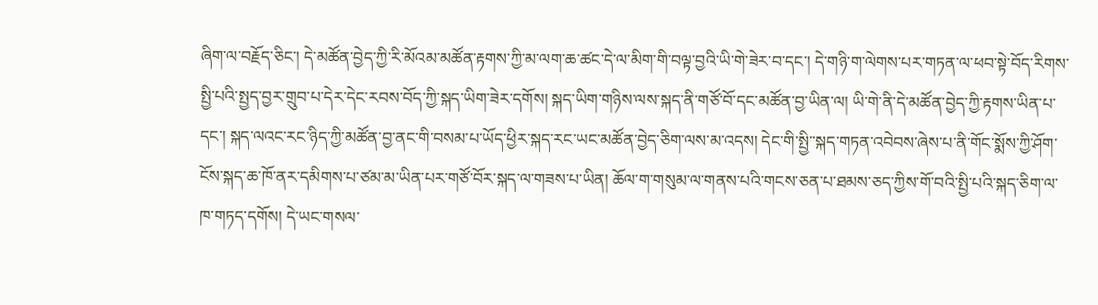ཞིག་ལ་བརྗོད་ཅིང་། དེ་མཚོན་བྱེད་ཀྱི་རི་མོའམ་མཚོན་རྟགས་ཀྱི་མ་ལག་ཆ་ཚང་དེ་ལ་མིག་གི་བལྟ་བྱའི་ཡི་གེ་ཟེར་བ་དང་། དེ་གཉི་ག་ལེགས་པར་གཏན་ལ་ཕབ་སྟེ་བོད་རིགས་སྤྱི་པའི་སྤྱད་བྱར་གྲུབ་པ་དེར་དེང་རབས་བོད་ཀྱི་སྐད་ཡིག་ཟེར་དགོས། སྐད་ཡིག་གཉིས་ལས་སྐད་ནི་གཙོ་བོ་དང་མཚོན་བྱ་ཡིན་ལ། ཡི་གེ་ནི་དེ་མཚོན་བྱེད་ཀྱི་རྟགས་ཡིན་པ་དང་། སྐད་ལའང་རང་ཉིད་ཀྱི་མཚོན་བྱ་ནང་གི་བསམ་པ་ཡོད་ཕྱིར་སྐད་རང་ཡང་མཚོན་བྱེད་ཅིག་ལས་མ་འདས། དེང་གི་སྤྱི་་སྐད་གཏན་འབེབས་ཞེས་པ་ནི་གོང་སྨོས་ཀྱི་ཤོག་ངོས་སྐད་ཆ་ཁོ་ནར་དམིགས་པ་ཙམ་མ་ཡིན་པར་གཙོ་བོར་སྐད་ལ་གཟས་པ་ཡིན། ཆོལ་ག་གསུམ་ལ་གནས་པའི་གངས་ཅན་པ་ཐམས་ཅད་ཀྱིས་གོ་བའི་སྤྱི་པའི་སྐད་ཅིག་ལ་ཁ་གཏད་དགོས། དེ་ཡང་གསལ་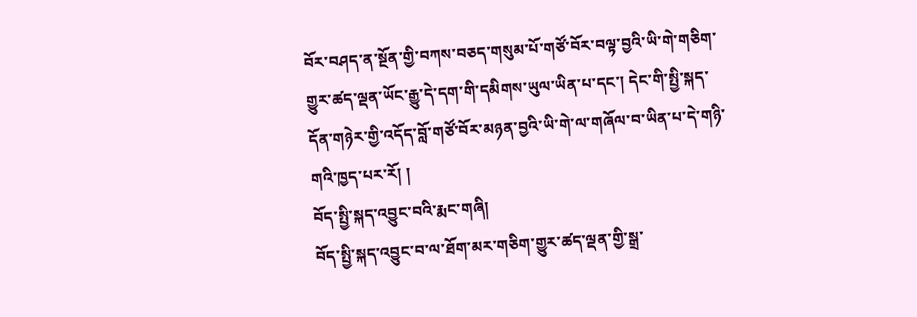བོར་བཤད་ན་སྔོན་གྱི་བཀས་བཅད་གསུམ་པོ་གཙོ་བོར་བལྟ་བྱའི་ཡི་གེ་གཅིག་གྱུར་ཚད་ལྡན་ཡོང་རྒྱུ་དེ་དག་གི་དམིགས་ཡུལ་ཡིན་པ་དང་། དེང་གི་སྤྱི་སྐད་དོན་གཉེར་གྱི་འདོད་བློ་གཙོ་བོར་མཉན་བྱའི་ཡི་གེ་ལ་གཞོལ་བ་ཡིན་པ་དེ་གཉི་གའི་ཁྱད་པར་རོ། །
བོད་སྤྱི་སྐད་འབྱུང་བའི་རྨང་གཞི།
བོད་སྤྱི་སྐད་འབྱུང་བ་ལ་ཐོག་མར་གཅིག་གྱུར་ཚད་ལྡན་གྱི་སྒྲ་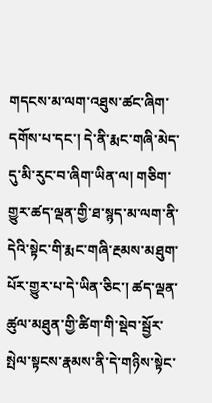གདངས་མ་ལག་འཐུས་ཚང་ཞིག་དགོས་པ་དང་། དེ་ནི་རྨང་གཞི་མེད་དུ་མི་རུང་བ་ཞིག་ཡིན་ལ། གཅིག་གྱུར་ཚད་ལྡན་གྱི་ཐ་སྙད་མ་ལག་ནི་དེའི་སྟེང་གི་རྨང་གཞི་རྔམས་མཐུག་པོར་གྱུར་པ་དེ་ཡིན་ཅིང་། ཚད་ལྡན་ཚུལ་མཐུན་གྱི་ཚིག་གི་སྡེབ་སྦྱོར་སྤེལ་སྟངས་རྣམས་ནི་དེ་གཉིས་སྟེང་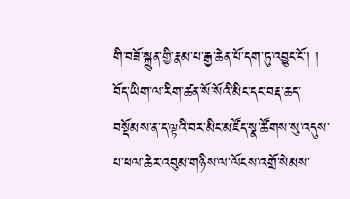གི་བཟོ་སྐྲུན་གྱི་རྣམ་པ་རྒྱ་ཆེན་པོ་དག་ཏུ་འབྱུང་ངོ་། །
བོད་ཡིག་ལ་རིག་ཚན་སོ་སོའི་མིང་དང་བརྡ་ཆད་བསྡོམས་ན་ད་ལྟའི་བར་མིང་མཛོད་སྣ་ཚོགས་སུ་འདུས་པ་ཕལ་ཆེར་འབུམ་གཉིས་ལ་ལོངས་འགྲོ་སེམས་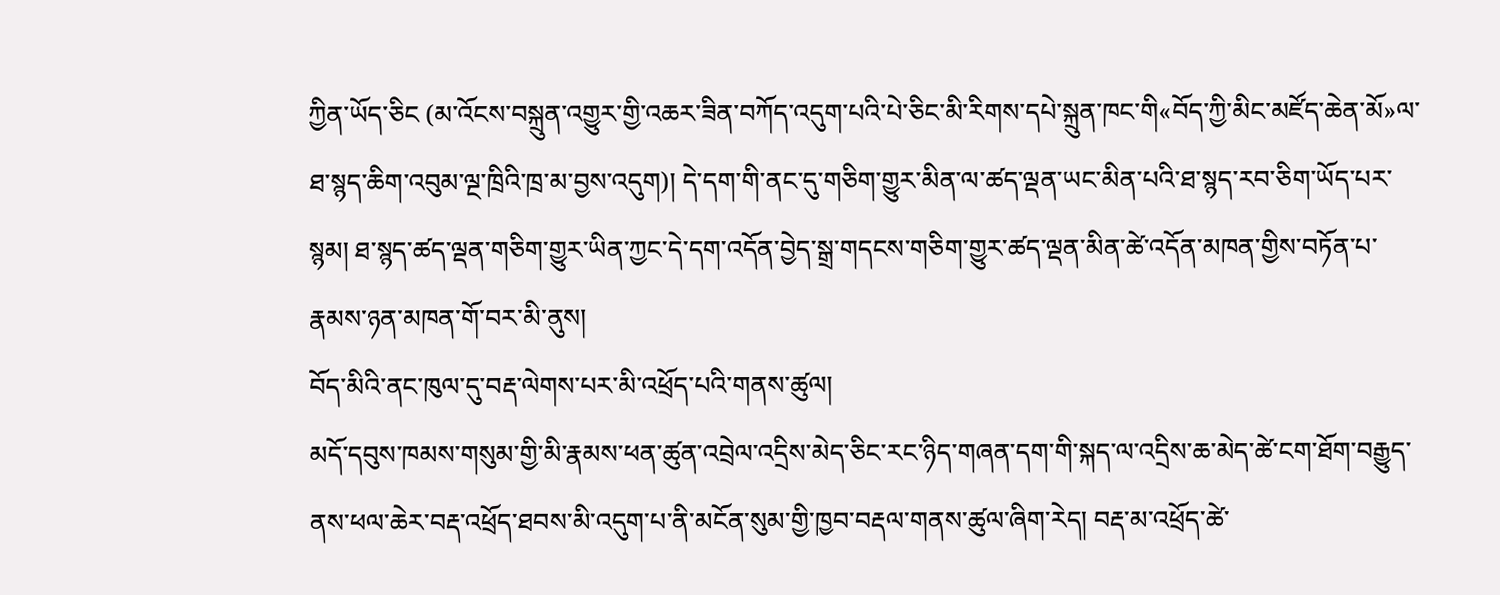ཀྱིན་ཡོད་ཅིང (མ་འོངས་བསྐྲུན་འགྱུར་གྱི་འཆར་ཟིན་བཀོད་འདུག་པའི་པེ་ཅིང་མི་རིགས་དཔེ་སྐྲུན་ཁང་གི«བོད་ཀྱི་མིང་མཛོད་ཆེན་མོ»ལ་ཐ་སྙད་ཆིག་འབུམ་ལྔ་ཁྲིའི་ཁྲ་མ་བྱས་འདུག)། དེ་དག་གི་ནང་དུ་གཅིག་གྱུར་མིན་ལ་ཚད་ལྡན་ཡང་མིན་པའི་ཐ་སྙད་རབ་ཅིག་ཡོད་པར་སྙམ། ཐ་སྙད་ཚད་ལྡན་གཅིག་གྱུར་ཡིན་ཀྱང་དེ་དག་འདོན་བྱེད་སྒྲ་གདངས་གཅིག་གྱུར་ཚད་ལྡན་མིན་ཚེ་འདོན་མཁན་གྱིས་བཏོན་པ་རྣམས་ཉན་མཁན་གོ་བར་མི་ནུས།
བོད་མིའི་ནང་ཁུལ་དུ་བརྡ་ལེགས་པར་མི་འཕྲོད་པའི་གནས་ཚུལ།
མདོ་དབུས་ཁམས་གསུམ་གྱི་མི་རྣམས་ཕན་ཚུན་འབྲེལ་འདྲིས་མེད་ཅིང་རང་ཉིད་གཞན་དག་གི་སྐད་ལ་འདྲིས་ཆ་མེད་ཚེ་ངག་ཐོག་བརྒྱུད་ནས་ཕལ་ཆེར་བརྡ་འཕྲོད་ཐབས་མི་འདུག་པ་ནི་མངོན་སུམ་གྱི་ཁྱབ་བརྡལ་གནས་ཚུལ་ཞིག་རེད། བརྡ་མ་འཕྲོད་ཚེ་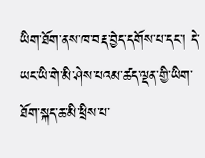ཡིག་ཐོག་ནས་ཁ་བརྡ་བྱེད་དགོས་པ་དང་། དེ་ཡང་ཡི་གེ་མི་ཤེས་པའམ་ཚད་ལྡན་གྱི་ཡིག་ཐོག་སྐད་ཆ་མི་ཕྲིས་པ་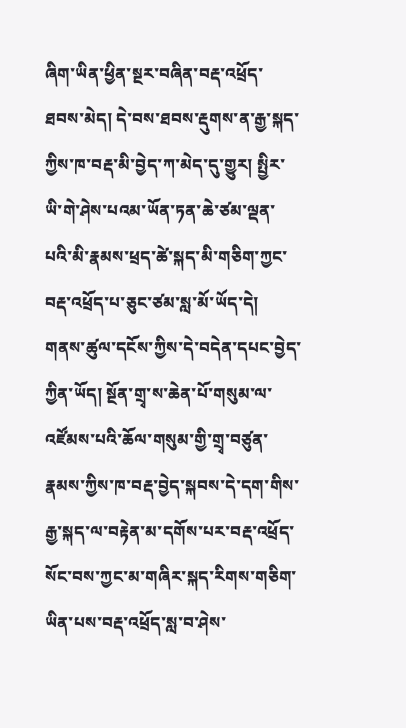ཞིག་ཡིན་ཕྱིན་སྔར་བཞིན་བརྡ་འཕྲོད་ཐབས་མེད། དེ་བས་ཐབས་རྡུགས་ན་རྒྱ་སྐད་ཀྱིས་ཁ་བརྡ་མི་བྱེད་ཀ་མེད་དུ་གྱུར། སྤྱིར་ཡི་གེ་ཤེས་པའམ་ཡོན་ཏན་ཆེ་ཙམ་ལྡན་པའི་མི་རྣམས་ཕྲད་ཚེ་སྐད་མི་གཅིག་ཀྱང་བརྡ་འཕྲོད་པ་ཅུང་ཙམ་སླ་མོ་ཡོད་དེ། གནས་ཚུལ་དངོས་ཀྱིས་དེ་བདེན་དཔང་བྱེད་ཀྱིན་ཡོད། སྔོན་གྲྭ་ས་ཆེན་པོ་གསུམ་ལ་འཛོམས་པའི་ཆོལ་གསུམ་གྱི་གྲྭ་བཙུན་རྣམས་ཀྱིས་ཁ་བརྡ་བྱེད་སྐབས་དེ་དག་གིས་རྒྱ་སྐད་ལ་བརྟེན་མ་དགོས་པར་བརྡ་འཕྲོད་སོང་བས་ཀྱང་མ་གཞིར་སྐད་རིགས་གཅིག་ཡིན་པས་བརྡ་འཕྲོད་སླ་བ་ཤེས་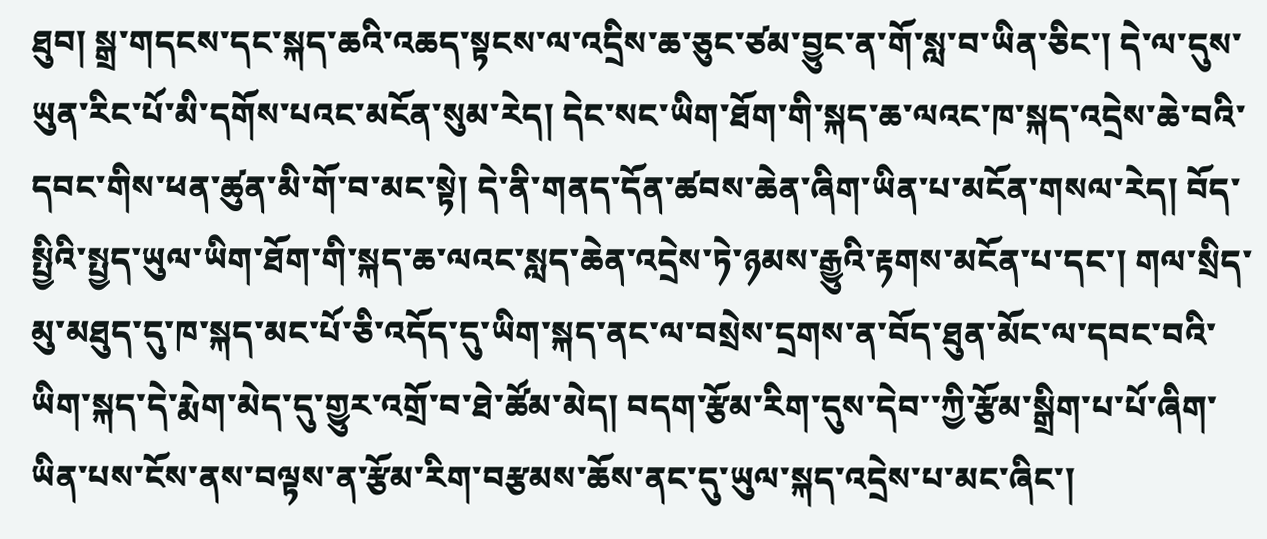ཐུབ། སྒྲ་གདངས་དང་སྐད་ཆའི་འཆད་སྟངས་ལ་འདྲིས་ཆ་ཅུང་ཙམ་བྱུང་ན་གོ་སླ་བ་ཡིན་ཅིང་། དེ་ལ་དུས་ཡུན་རིང་པོ་མི་དགོས་པའང་མངོན་སུམ་རེད། དེང་སང་ཡིག་ཐོག་གི་སྐད་ཆ་ལའང་ཁ་སྐད་འདྲེས་ཆེ་བའི་དབང་གིས་ཕན་ཚུན་མི་གོ་བ་མང་སྟེ། དེ་ནི་གནད་དོན་ཚབས་ཆེན་ཞིག་ཡིན་པ་མངོན་གསལ་རེད། བོད་སྤྱིའི་སྤྱད་ཡུལ་ཡིག་ཐོག་གི་སྐད་ཆ་ལའང་སླད་ཆེན་འདྲེས་ཏེ་ཉམས་རྒྱུའི་རྟགས་མངོན་པ་དང་། གལ་སྲིད་མུ་མཐུད་དུ་ཁ་སྐད་མང་པོ་ཅི་འདོད་དུ་ཡིག་སྐད་ནང་ལ་བསྲེས་དྲགས་ན་བོད་ཐུན་མོང་ལ་དབང་བའི་ཡིག་སྐད་དེ་རྨེག་མེད་དུ་གྱུར་འགྲོ་བ་ཐེ་ཚོམ་མེད། བདག་རྩོམ་རིག་དུས་དེབ་་ཀྱི་རྩོམ་སྒྲིག་པ་པོ་ཞིག་ཡིན་པས་ངོས་ནས་བལྟས་ན་རྩོམ་རིག་བརྩམས་ཆོས་ནང་དུ་ཡུལ་སྐད་འདྲེས་པ་མང་ཞིང་།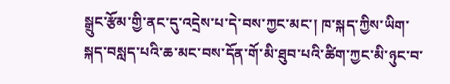སྒྲུང་རྩོམ་གྱི་ནང་དུ་འདྲེས་པ་དེ་བས་ཀྱང་མང་། ཁ་སྐད་ཀྱིས་ཡིག་སྐད་བསླད་པའི་ཆ་མང་བས་དོན་གོ་མི་ཐུབ་པའི་ཚིག་ཀྱང་མི་ཉུང་བ་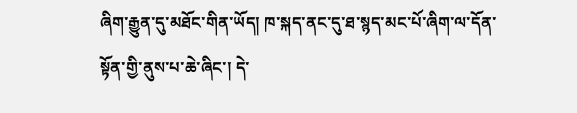ཞིག་རྒྱུན་དུ་མཐོང་གིན་ཡོད། ཁ་སྐད་ནང་དུ་ཐ་སྙད་མང་པོ་ཞིག་ལ་དོན་སྟོན་གྱི་ནུས་པ་ཆེ་ཞིང་། དེ་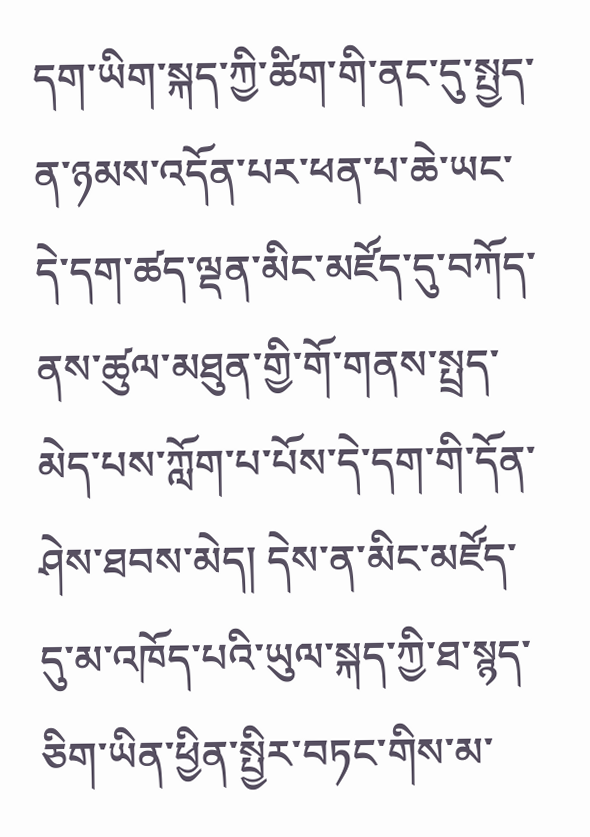དག་ཡིག་སྐད་ཀྱི་ཚིག་གི་ནང་དུ་སྤྱད་ན་ཉམས་འདོན་པར་ཕན་པ་ཆེ་ཡང་དེ་དག་ཚད་ལྡན་མིང་མཛོད་དུ་བཀོད་ནས་ཚུལ་མཐུན་གྱི་གོ་གནས་སྤྲད་མེད་པས་ཀློག་པ་པོས་དེ་དག་གི་དོན་ཤེས་ཐབས་མེད། དེས་ན་མིང་མཛོད་དུ་མ་འཁོད་པའི་ཡུལ་སྐད་ཀྱི་ཐ་སྙད་ཅིག་ཡིན་ཕྱིན་སྤྱིར་བཏང་གིས་མ་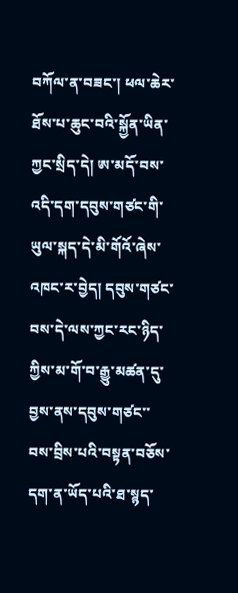བཀོལ་ན་བཟང་། ཕལ་ཆེར་ཐོས་པ་ཆུང་བའི་སྐྱོན་ཡིན་ཀྱང་སྲིད་དེ། ཨ་མདོ་བས་འདི་དག་དབུས་གཙང་གི་ཡུལ་སྐད་དེ་མི་གོའོ་ཞེས་འཁང་ར་བྱེད། དབུས་གཙང་བས་དེ་ལས་ཀྱང་རང་ཉིད་ཀྱིས་མ་གོ་བ་རྒྱུ་མཚན་དུ་བྱས་ནས་དབུས་གཙང་་
བས་བྲིས་པའི་བསྟན་བཅོས་དག་ན་ཡོད་པའི་ཐ་སྙད་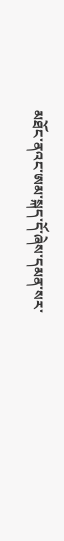མཐོང་ནའང་ཨམ་སྐད་དོ་ཞེས་དམན་སར་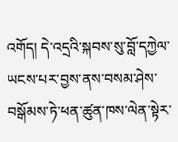འགོད། དེ་འདྲའི་སྐབས་སུ་བློ་དཀྱེལ་ཡངས་པར་བྱས་ནས་བསམ་ཤེས་བསྒོམས་ཏེ་ཕན་ཚུན་ཁས་ལེན་སྟེར་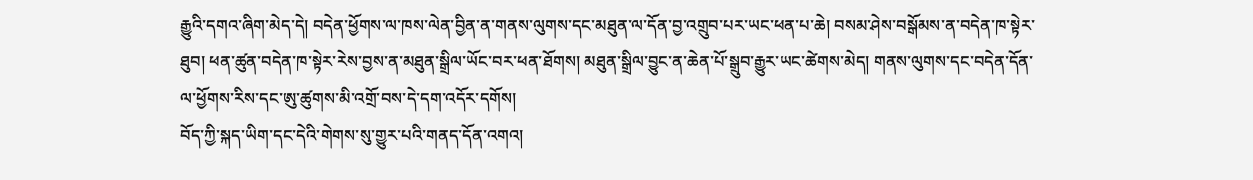རྒྱུའི་དགའ་ཞིག་མེད་དེ། བདེན་ཕྱོགས་ལ་ཁས་ལེན་བྱིན་ན་གནས་ལུགས་དང་མཐུན་ལ་དོན་བྱ་འགྲུབ་པར་ཡང་ཕན་པ་ཆེ། བསམ་ཤེས་བསྒོམས་ན་བདེན་ཁ་སྟེར་ཐུབ། ཕན་ཚུན་བདེན་ཁ་སྟེར་རེས་བྱས་ན་མཐུན་སྒྲིལ་ཡོང་བར་ཕན་ཐོགས། མཐུན་སྒྲིལ་བྱུང་ན་ཆེན་པོ་སྒྲུབ་རྒྱུར་ཡང་ཚེགས་མེད། གནས་ལུགས་དང་བདེན་དོན་ལ་ཕྱོགས་རིས་དང་ཨུ་ཚུགས་མི་འགྲོ་བས་དེ་དག་འདོར་དགོས།
བོད་ཀྱི་སྐད་ཡིག་དང་དེའི་གེགས་སུ་གྱུར་པའི་གནད་དོན་འགའ།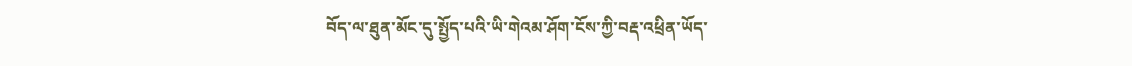བོད་ལ་ཐུན་མོང་དུ་སྤྱོད་པའི་ཡི་གེའམ་ཤོག་ངོས་ཀྱི་བརྡ་འཕྲིན་ཡོད་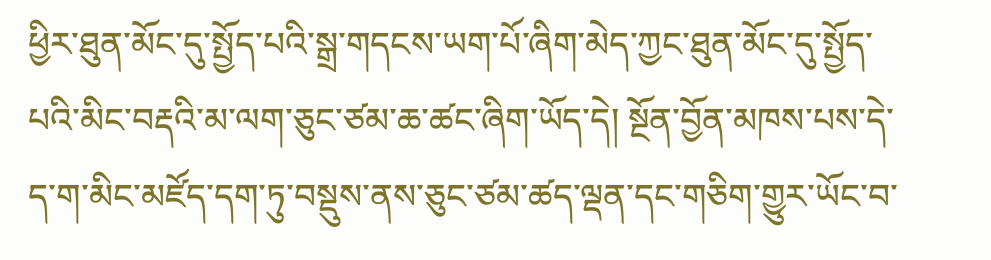ཕྱིར་ཐུན་མོང་དུ་སྤྱོད་པའི་སྒྲ་གདངས་ཡག་པོ་ཞིག་མེད་ཀྱང་ཐུན་མོང་དུ་སྤྱོད་པའི་མིང་བརྡའི་མ་ལག་ཅུང་ཙམ་ཆ་ཚང་ཞིག་ཡོད་དེ། སྔོན་བྱོན་མཁས་པས་དེ་ད་ག་མིང་མཛོད་དག་ཏུ་བསྡུས་ནས་ཅུང་ཙམ་ཚད་ལྡན་དང་གཅིག་གྱུར་ཡོང་བ་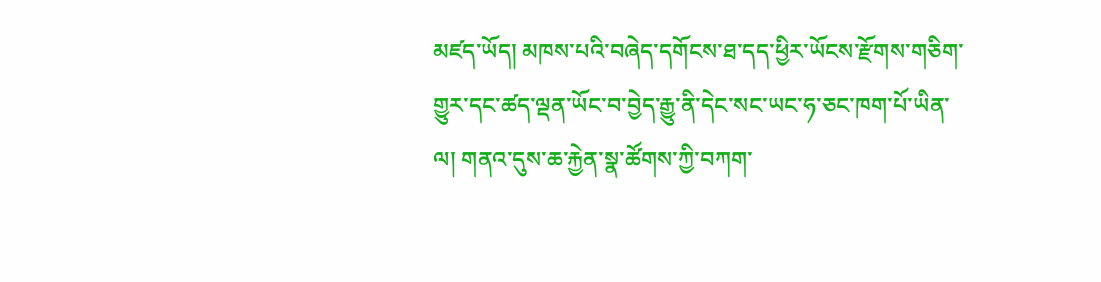མཛད་ཡོད། མཁས་པའི་བཞེད་དགོངས་ཐ་དད་ཕྱིར་ཡོངས་རྫོགས་གཅིག་གྱུར་དང་ཚད་ལྡན་ཡོང་བ་བྱེད་རྒྱུ་ནི་དེང་སང་ཡང་ཧ་ཅང་ཁག་པོ་ཡིན་ལ། གནའ་དུས་ཆ་རྐྱེན་སྣ་ཚོགས་ཀྱི་བཀག་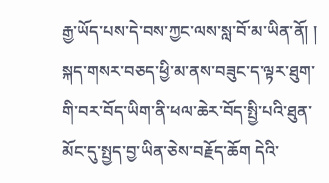རྒྱ་ཡོད་པས་དེ་བས་ཀྱང་ལས་སླ་བོ་མ་ཡིན་ནོ། ། སྐད་གསར་བཅད་ཕྱི་མ་ནས་བཟུང་ད་ལྟར་ཐུག་གི་བར་བོད་ཡིག་ནི་ཕལ་ཆེར་བོད་སྤྱི་པའི་ཐུན་མོང་དུ་སྤྱད་བྱ་ཡིན་ཅེས་བརྗོད་ཆོག དེའི་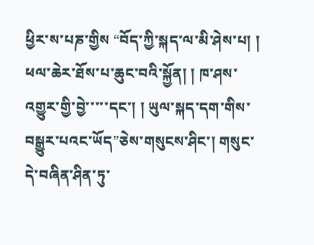ཕྱིར་ས་པཎ་གྱིས “བོད་ཀྱི་སྐད་ལ་མི་ཤེས་པ། ། ཕལ་ཆེར་ཐོས་པ་ཆུང་བའི་སྐྱོན། ། ཁ་ཤས་འགྱུར་གྱི་བྱེ་་་་་དང་། ། ཡུལ་སྐད་དག་གིས་བསྒྱུར་པའང་ཡོད”ཅེས་གསུངས་ཤིང་། གསུང་དེ་བཞིན་ཤིན་ཏུ་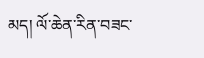མད། ལོ་ཆེན་རིན་བཟང་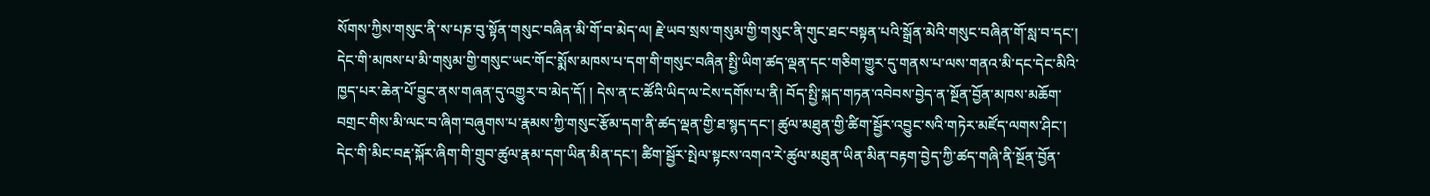སོགས་ཀྱིས་གསུང་ནི་ས་པཎ་བུ་སྟོན་གསུང་བཞིན་མི་གོ་བ་མེད་ལ། རྗེ་ཡབ་སྲས་གསུམ་གྱི་གསུང་ནི་གུང་ཐང་བསྟན་པའི་སྒྲོན་མེའི་གསུང་བཞིན་གོ་སླ་བ་དང་། དེང་གི་མཁས་པ་མི་གསུམ་གྱི་གསུང་ཡང་གོང་སྨོས་མཁས་པ་དག་གི་གསུང་བཞིན་སྤྱི་ཡིག་ཚད་ལྡན་དང་གཅིག་གྱུར་དུ་གནས་པ་ལས་གནའ་མི་དང་དེང་མིའི་ཁྱད་པར་ཆེན་པོ་བྱུང་ནས་གཞན་དུ་འགྱུར་བ་མེད་དོ། ། དེས་ན་ང་ཚོའི་ཡིད་ལ་ངེས་དགོས་པ་ནི། བོད་སྤྱི་སྐད་གཏན་འབེབས་བྱེད་ན་སྔོན་བྱོན་མཁས་མཆོག་བགྲང་གིས་མི་ལང་བ་ཞིག་བཞུགས་པ་རྣམས་ཀྱི་གསུང་རྩོམ་དག་ནི་ཚད་ལྡན་གྱི་ཐ་སྙད་དང་། ཚུལ་མཐུན་གྱི་ཚིག་སྦྱོར་འབྱུང་སའི་གཏེར་མཛོད་ལགས་ཤིང་། དེང་གི་མིང་བརྡ་སྐོར་ཞིག་གི་གྲུབ་ཚུལ་རྣམ་དག་ཡིན་མིན་དང་། ཚིག་སྦྱོར་སྤེལ་སྟངས་འགའ་རེ་ཚུལ་མཐུན་ཡིན་མིན་བརྟག་བྱེད་ཀྱི་ཚད་གཞི་ནི་སྔོན་བྱོན་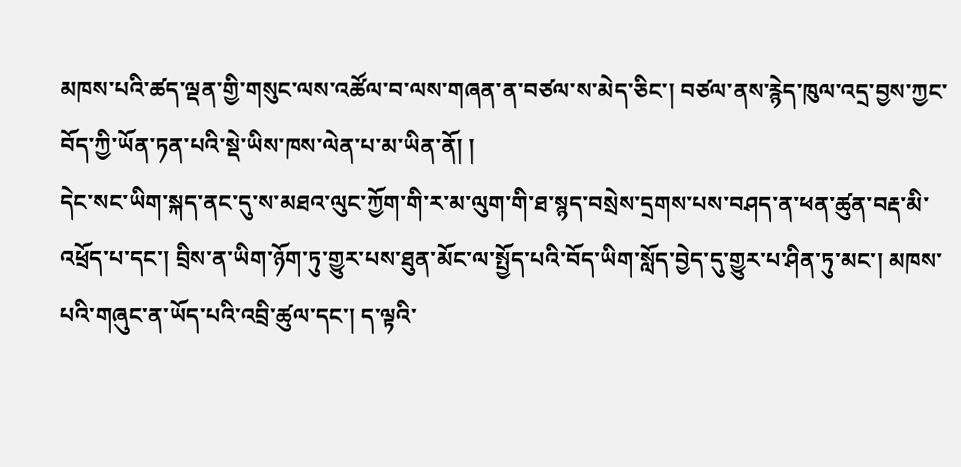མཁས་པའི་ཚད་ལྡན་གྱི་གསུང་ལས་འཚོལ་བ་ལས་གཞན་ན་བཙལ་ས་མེད་ཅིང་། བཙལ་ནས་རྙེད་ཁུལ་འདྲ་བྱས་ཀྱང་བོད་ཀྱི་ཡོན་ཏན་པའི་སྡེ་ཡིས་ཁས་ལེན་པ་མ་ཡིན་ནོ། །
དེང་སང་ཡིག་སྐད་ནང་དུ་ས་མཐའ་ལུང་ཀྱོག་གི་ར་མ་ལུག་གི་ཐ་སྙད་བསྲེས་དྲགས་པས་བཤད་ན་ཕན་ཚུན་བརྡ་མི་འཕྲོད་པ་དང་། བྲིས་ན་ཡིག་ཉོག་ཏུ་གྱུར་པས་ཐུན་མོང་ལ་སྤྱོད་པའི་བོད་ཡིག་སློད་བྱེད་དུ་གྱུར་པ་ཤིན་ཏུ་མང་། མཁས་པའི་གཞུང་ན་ཡོད་པའི་འབྲི་ཚུལ་དང་། ད་ལྟའི་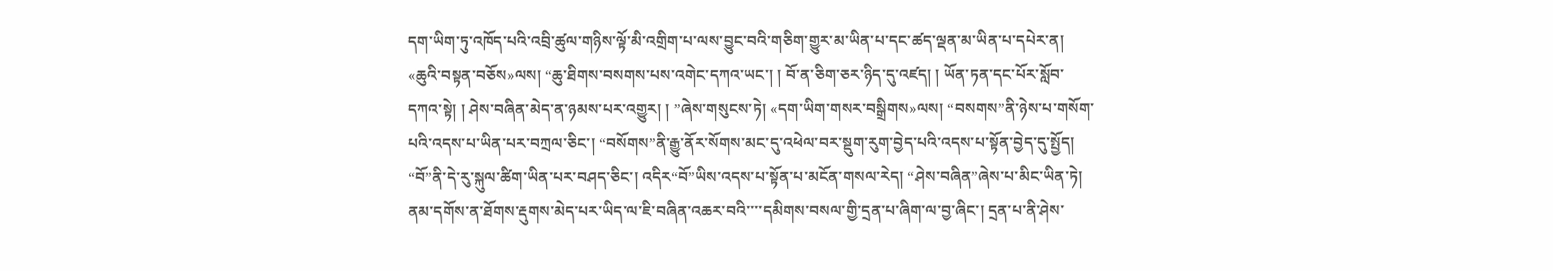དག་ཡིག་ཏུ་འཁོད་པའི་འབྲི་ཚུལ་གཉིས་ལྟོ་མི་འགྲིག་པ་ལས་བྱུང་བའི་གཅིག་གྱུར་མ་ཡིན་པ་དང་ཚད་ལྡན་མ་ཡིན་པ་དཔེར་ན། «ཆུའི་བསྟན་བཅོས»ལས། “ཆུ་ཐིགས་བསགས་པས་འགེང་དཀའ་ཡང་། ། བོ་ན་ཅིག་ཅར་ཉིད་དུ་འཛད། ། ཡོན་ཏན་དང་པོར་སློབ་དཀའ་སྟེ། ། ཤེས་བཞིན་མེད་ན་ཉམས་པར་འགྱུར། ། ”ཞེས་གསུངས་ཏེ། «དག་ཡིག་གསར་བསྒྲིགས»ལས། “བསགས”ནི་ཉེས་པ་གསོག་པའི་འདས་པ་ཡིན་པར་བཀྲལ་ཅིང་། “བསོགས”ནི་རྒྱུ་ནོར་སོགས་མང་དུ་འཕེལ་བར་སྡུག་རུག་བྱེད་པའི་འདས་པ་སྟོན་བྱེད་དུ་སྤྱོད། “བོ”ནི་དེ་རུ་སྐུལ་ཚིག་ཡིན་པར་བཤད་ཅིང་། འདིར“བོ”ཡིས་འདས་པ་སྟོན་པ་མངོན་གསལ་རེད། “ཤེས་བཞིན”ཞེས་པ་མིང་ཡིན་ཏེ། ནམ་དགོས་ན་ཐོགས་རྡུགས་མེད་པར་ཡིད་ལ་ཇི་བཞིན་འཆར་བའི་་་་དམིགས་བསལ་གྱི་དྲན་པ་ཞིག་ལ་བྱ་ཞིང་། དྲན་པ་ནི་ཤེས་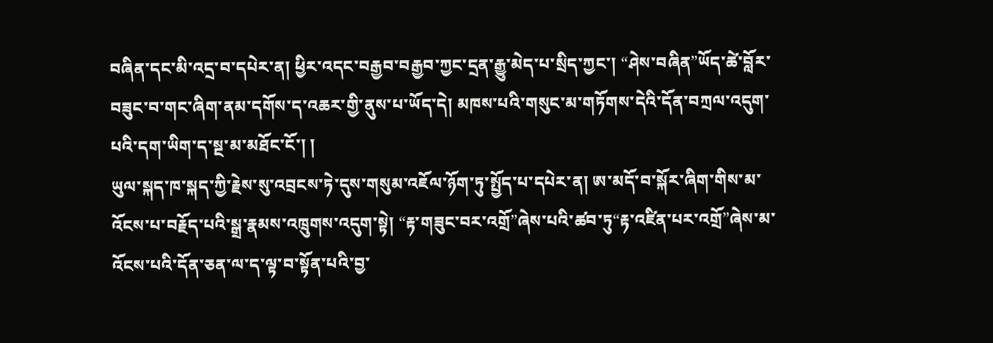བཞིན་དང་མི་འདྲ་བ་དཔེར་ན། ཕྱིར་འདང་བརྒྱབ་བརྒྱབ་ཀྱང་དྲན་རྒྱུ་མེད་པ་སྲིད་ཀྱང་། “ཤེས་བཞིན”ཡོད་ཚེ་བློར་བཟུང་བ་གང་ཞིག་ནམ་དགོས་ད་འཆར་གྱི་ནུས་པ་ཡོད་དེ། མཁས་པའི་གསུང་མ་གཏོགས་དེའི་དོན་བཀྲལ་འདུག་པའི་དག་ཡིག་ད་སྔ་མ་མཐོང་ངོ་། །
ཡུལ་སྐད་ཁ་སྐད་ཀྱི་རྗེས་སུ་འབྲངས་ཏེ་དུས་གསུམ་འཇོལ་ཉོག་ཏུ་སྤྱོད་པ་དཔེར་ན། ཨ་མདོ་བ་སྐོར་ཞིག་གིས་མ་འོངས་པ་བརྗོད་པའི་སྒྲ་རྣམས་འཁྲུགས་འདུག་སྟེ། “རྟ་གཟུང་བར་འགྲོ”ཞེས་པའི་ཚབ་ཏུ“རྟ་འཛིན་པར་འགྲོ”ཞེས་མ་འོངས་པའི་དོན་ཅན་ལ་ད་ལྟ་བ་སྟོན་པའི་བྱ་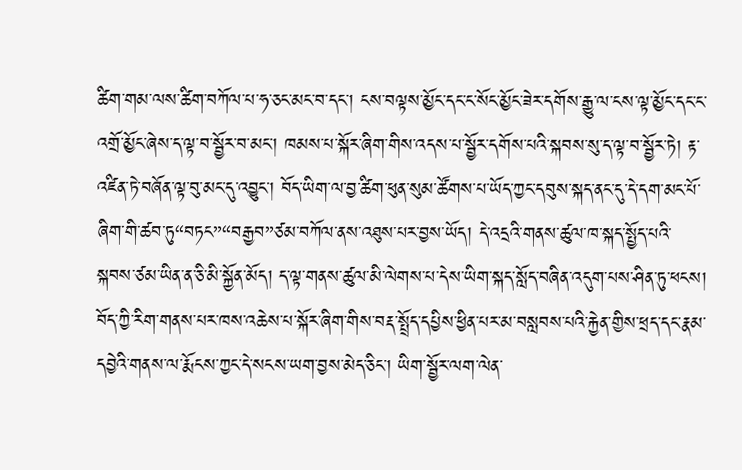ཚིག་གམ་ལས་ཚིག་བཀོལ་པ་ཧ་ཅང་མང་བ་དང་། ངས་བལྟས་མྱོང་དང་ང་སོང་མྱོང་ཟེར་དགོས་རྒྱུ་ལ་ངས་ལྟ་མྱོང་དང་ང་འགྲོ་མྱོང་ཞེས་ད་ལྟ་བ་སྦྱོར་བ་མང་། ཁམས་པ་སྐོར་ཞིག་གིས་འདས་པ་སྦྱོར་དགོས་པའི་སྐབས་སུ་ད་ལྟ་བ་སྦྱོར་ཏེ། རྟ་འཛིན་ཏེ་བཞོན་ལྟ་བུ་མང་དུ་འབྱུང་། བོད་ཡིག་ལ་བྱ་ཚིག་ཕུན་སུམ་ཚོགས་པ་ཡོད་ཀྱང་དབུས་སྐད་ནང་དུ་དེ་དག་མང་པོ་ཞིག་གི་ཚབ་ཏུ“བཏང”“བརྒྱབ”ཙམ་བཀོལ་ནས་འཐུས་པར་བྱས་ཡོད། དེ་འདྲའི་གནས་ཚུལ་ཁ་སྐད་སྤྱོད་པའི་སྐབས་ཙམ་ཡིན་ན་ཅི་མི་སྐྱོན་མོད། ད་ལྟ་གནས་ཚུལ་མི་ལེགས་པ་དེས་ཡིག་སྐད་སློད་བཞིན་འདུག་པས་ཤིན་ཏུ་ཕངས།
བོད་ཀྱི་རིག་གནས་པར་ཁས་འཆེས་པ་སྐོར་ཞིག་གིས་བརྡ་སྤྲོད་དཔྱིས་ཕྱིན་པར་མ་བསླབས་པའི་རྐྱེན་གྱིས་ཕྲད་དང་རྣམ་དབྱེའི་གནས་ལ་རྨོངས་ཀྱང་དེ་སངས་ཡག་བྱས་མེད་ཅིང་། ཡིག་སྦྱོར་ལག་ལེན་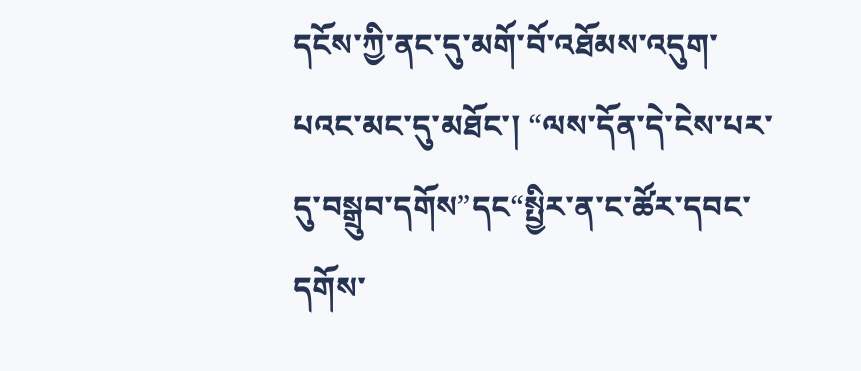དངོས་ཀྱི་ནང་དུ་མགོ་བོ་འཐོམས་འདུག་པའང་མང་དུ་མཐོང་། “ལས་དོན་དེ་ངེས་པར་དུ་བསྒྲུབ་དགོས”དང“སྤྱིར་ན་ང་ཚོར་དབང་དགོས་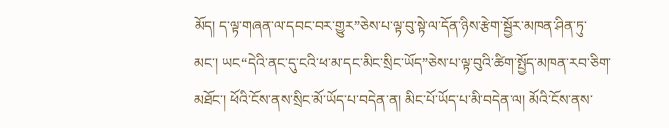མོད། ད་ལྟ་གཞན་ལ་དབང་བར་གྱུར”ཅེས་པ་ལྟ་བུ་སྟེ་ལ་དོན་ཉིས་རྩེག་སྦྱོར་མཁན་ཤིན་ཏུ་མང་། ཡང“དེའི་ནང་དུ་ངའི་ཕ་མ་དང་མིང་སྲིང་ཡོད”ཅེས་པ་ལྟ་བུའི་ཚིག་སྤྱོད་མཁན་རབ་ཅིག་མཐོང་། ཕོའི་ངོས་ནས་སྲིང་མོ་ཡོད་པ་བདེན་ན། མིང་པོ་ཡོད་པ་མི་བདེན་ལ། མོའི་ངོས་ནས་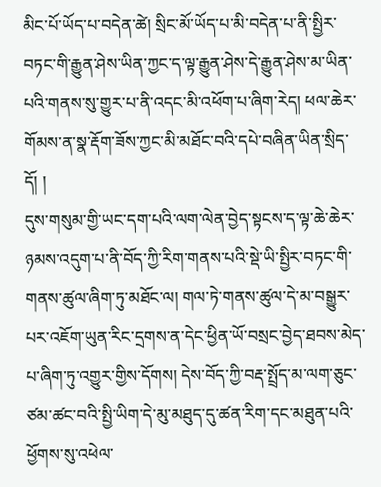མིང་པོ་ཡོད་པ་བདེན་ཚེ། སྲིང་མོ་ཡོད་པ་མི་བདེན་པ་ནི་སྤྱིར་བཏང་གི་རྒྱུན་ཤེས་ཡིན་ཀྱང་ད་ལྟ་རྒྱུན་ཤེས་དེ་རྒྱུན་ཤེས་མ་ཡིན་པའི་གནས་སུ་གྱུར་པ་ནི་འདང་མི་འཕོག་པ་ཞིག་རེད། ཕལ་ཆེར་གོམས་ན་སྣ་རྡོག་ཟོས་ཀྱང་མི་མཐོང་བའི་དཔེ་བཞིན་ཡིན་སྲིད་དོ། །
དུས་གསུམ་གྱི་ཡང་དག་པའི་ལག་ལེན་བྱེད་སྟངས་ད་ལྟ་ཆེ་ཆེར་ཉམས་འདུག་པ་ནི་བོད་ཀྱི་རིག་གནས་པའི་སྡེ་ཡི་སྤྱིར་བཏང་གི་གནས་ཚུལ་ཞིག་ཏུ་མཐོང་ལ། གལ་ཏེ་གནས་ཚུལ་དེ་མ་བསྒྱུར་པར་འཇོག་ཡུན་རིང་དྲགས་ན་དེང་ཕྱིན་ཡོ་བསྲང་བྱེད་ཐབས་མེད་པ་ཞིག་ཏུ་འགྱུར་གྱིས་དོགས། དེས་བོད་ཀྱི་བརྡ་སྤྲོད་མ་ལག་ཅུང་ཙམ་ཚང་བའི་སྤྱི་ཡིག་དེ་མུ་མཐུད་དུ་ཚན་རིག་དང་མཐུན་པའི་ཕྱོགས་སུ་འཕེལ་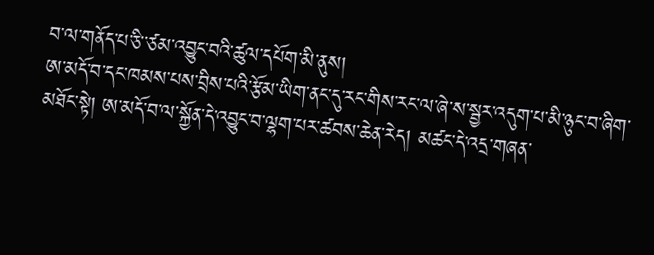བ་ལ་གནོད་པ་ཅི་་ཙམ་འབྱུང་བའི་ཚུལ་དཔོག་མི་ནུས།
ཨ་མདོ་བ་དང་ཁམས་པས་བྲིས་པའི་རྩོམ་ཡིག་ནང་དུ་རང་གིས་རང་ལ་ཞེ་ས་སྦྱར་འདུག་པ་མི་ཉུང་བ་ཞིག་མཐོང་སྟེ། ཨ་མདོ་བ་ལ་སྐྱོན་དེ་འབྱུང་བ་ལྷག་པར་ཚབས་ཆེན་རེད། མཚང་དེ་འདྲ་གཞན་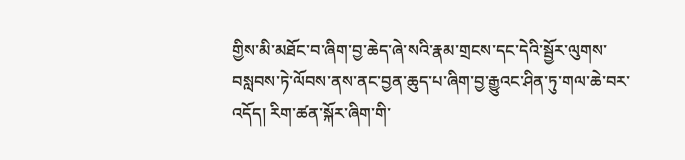གྱིས་མི་མཐོང་བ་ཞིག་བྱ་ཆེད་ཞེ་སའི་རྣམ་གྲངས་དང་དེའི་སྦྱོར་ལུགས་བསླབས་ཏེ་ལོབས་ནས་ནང་བྱན་ཆུད་པ་ཞིག་བྱ་རྒྱུའང་ཤིན་ཏུ་གལ་ཆེ་བར་འདོད། རིག་ཚན་སྐོར་ཞིག་གི་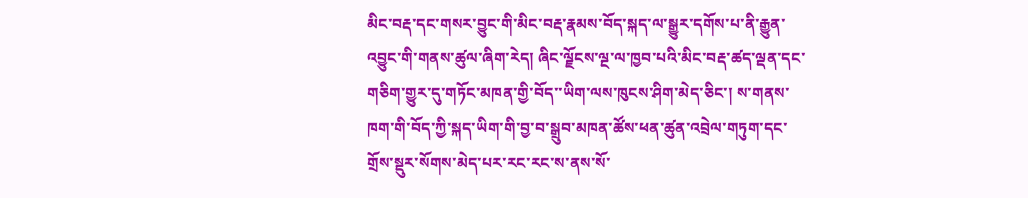མིང་བརྡ་དང་གསར་བྱུང་གི་མིང་བརྡ་རྣམས་བོད་སྐད་ལ་སྒྱུར་དགོས་པ་ནི་རྒྱུན་འབྱུང་གི་གནས་ཚུལ་ཞིག་རེད། ཞིང་ལྗོངས་ལྔ་ལ་ཁྱབ་པའི་མིང་བརྡ་ཚད་ལྡན་དང་གཅིག་གྱུར་དུ་གཏོང་མཁན་གྱི་བོད་་ཡིག་ལས་ཁུངས་ཤིག་མེད་ཅིང་། ས་གནས་ཁག་གི་བོད་ཀྱི་སྐད་ཡིག་གི་བྱ་བ་སྒྲུབ་མཁན་ཚོས་ཕན་ཚུན་འབྲེལ་གཏུག་དང་གྲོས་སྡུར་སོགས་མེད་པར་རང་རང་ས་ནས་སོ་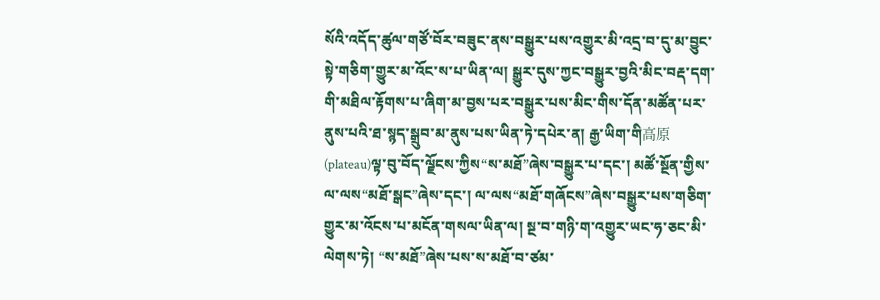སོའི་འདོད་ཚུལ་གཙོ་བོར་བཟུང་ནས་བསྒྱུར་པས་འགྱུར་མི་འདྲ་བ་དུ་མ་བྱུང་སྟེ་གཅིག་གྱུར་མ་འོང་ས་པ་ཡིན་ལ། སྒྱུར་དུས་ཀྱང་བསྒྱུར་བྱའི་མིང་བརྡ་དག་གི་མཐིལ་རྟོགས་པ་ཞིག་མ་བྱས་པར་བསྒྱུར་པས་མིང་གིས་དོན་མཚོན་པར་ནུས་པའི་ཐ་སྙད་སྒྲུབ་མ་ནུས་པས་ཡིན་ཏེ་དཔེར་ན། རྒྱ་ཡིག་གི高原(plateau)ལྟ་བུ་བོད་ལྗོངས་ཀྱིས“ས་མཐོ”ཞེས་བསྒྱུར་པ་དང་། མཚོ་སྔོན་གྱིས་ལ་ལས“མཐོ་སྒང”ཞེས་དང་། ལ་ལས“མཐོ་གཞོངས”ཞེས་བསྒྱུར་པས་གཅིག་གྱུར་མ་འོངས་པ་མངོན་གསལ་ཡིན་ལ། སྔ་བ་གཉི་ག་འགྱུར་ཡང་ཧ་ཅང་མི་ལེགས་ཏེ། “ས་མཐོ”ཞེས་པས་ས་མཐོ་བ་ཙམ་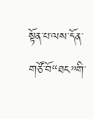སྟོན་པ་ལས་དོན་གཙོ་བོ“ཐང”གི་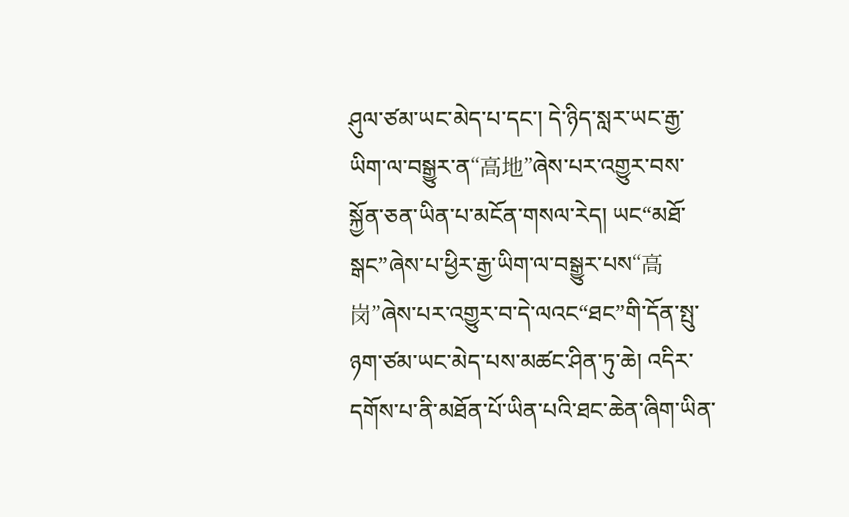ཤུལ་ཙམ་ཡང་མེད་པ་དང་། དེ་ཉིད་སླར་ཡང་རྒྱ་ཡིག་ལ་བསྒྱུར་ན“高地”ཞེས་པར་འགྱུར་བས་སྐྱོན་ཅན་ཡིན་པ་མངོན་གསལ་རེད། ཡང“མཐོ་སྒང”ཞེས་པ་ཕྱིར་རྒྱ་ཡིག་ལ་བསྒྱུར་པས“高岗”ཞེས་པར་འགྱུར་བ་དེ་ལའང“ཐང”གི་དོན་སྤུ་ཉག་ཙམ་ཡང་མེད་པས་མཚང་ཤིན་ཏུ་ཆེ། འདིར་དགོས་པ་ནི་མཐོན་པོ་ཡིན་པའི་ཐང་ཆེན་ཞིག་ཡིན་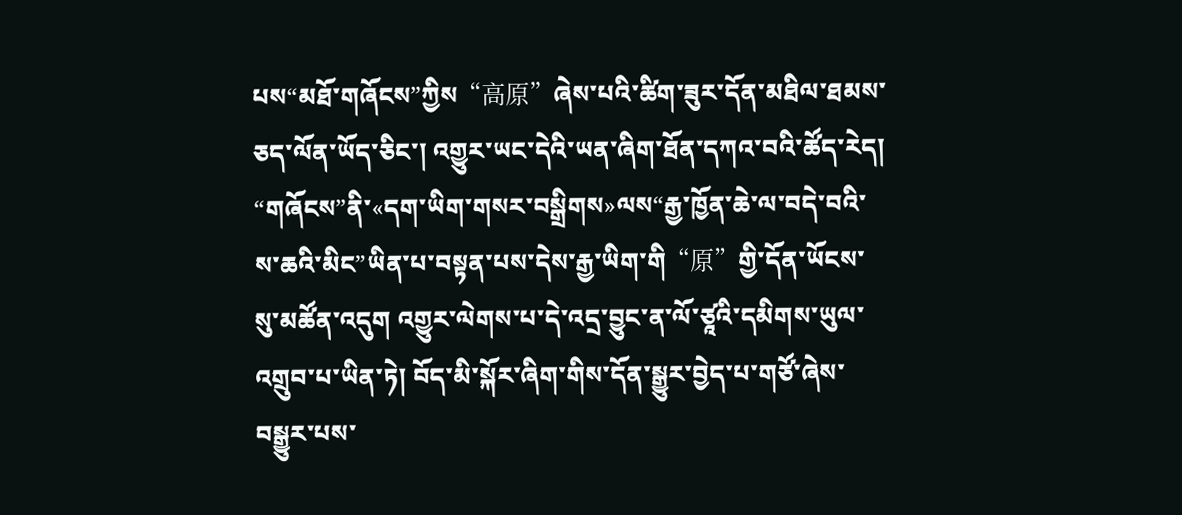པས“མཐོ་གཞོངས”ཀྱིས“高原”ཞེས་པའི་ཚིག་ཟུར་དོན་མཐིལ་ཐམས་ཅད་ལོན་ཡོད་ཅིང་། འགྱུར་ཡང་དེའི་ཡན་ཞིག་ཐོན་དཀའ་བའི་ཚོད་རེད། “གཞོངས”ནི་«དག་ཡིག་གསར་བསྒྲིགས»ལས“རྒྱ་ཁྱོན་ཆེ་ལ་བདེ་བའི་ས་ཆའི་མིང”ཡིན་པ་བསྟན་པས་དེས་རྒྱ་ཡིག་གི“原”གྱི་དོན་ཡོངས་སུ་མཚོན་འདུག འགྱུར་ལེགས་པ་དེ་འདྲ་བྱུང་ན་ལོ་ཙཱའི་དམིགས་ཡུལ་འགྲུབ་པ་ཡིན་ཏེ། བོད་མི་སྐོར་ཞིག་གིས་དོན་སྒྱུར་བྱེད་པ་གཙོ་ཞེས་བསྒྱུར་པས་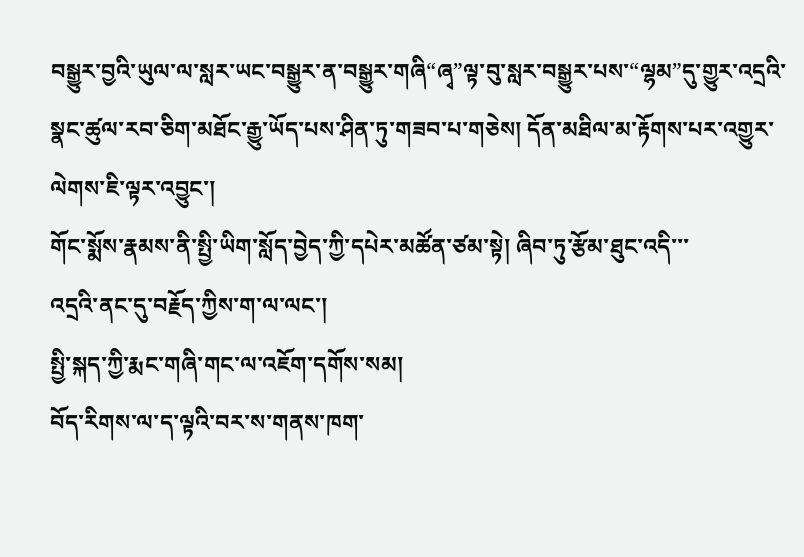བསྒྱུར་བྱའི་ཡུལ་ལ་སླར་ཡང་བསྒྱུར་ན་བསྒྱུར་གཞི“ཞྭ”ལྟ་བུ་སླར་བསྒྱུར་པས་“ལྷམ”དུ་གྱུར་འདྲའི་སྣང་ཚུལ་རབ་ཅིག་མཐོང་རྒྱུ་ཡོད་པས་ཤིན་ཏུ་གཟབ་པ་གཅེས། དོན་མཐིལ་མ་རྟོགས་པར་འགྱུར་ལེགས་ཇི་ལྟར་འབྱུང་།
གོང་སྨོས་རྣམས་ནི་སྤྱི་ཡིག་སློད་བྱེད་ཀྱི་དཔེར་མཚོན་ཙམ་སྟེ། ཞིབ་ཏུ་རྩོམ་ཐུང་འདི་་་
འདྲའི་ནང་དུ་བརྗོད་ཀྱིས་ག་ལ་ལང་།
སྤྱི་སྐད་ཀྱི་རྨང་གཞི་གང་ལ་འཇོག་དགོས་སམ།
བོད་རིགས་ལ་ད་ལྟའི་བར་ས་གནས་ཁག་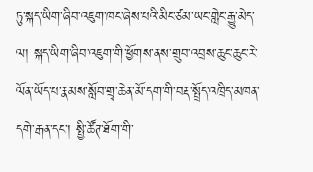ཏུ་སྐད་ཡིག་ཞིབ་འཇུག་ཁང་ཞེས་པའི་མིང་ཙམ་ཡང་གླེང་རྒྱུ་མེད་ལ། སྐད་ཡིག་ཞིབ་འཇུག་གི་ཕྱོགས་ནས་གྲུབ་འབྲས་ཆུང་ཆུང་རེ་ལོན་ཡོད་པ་རྣམས་སློབ་གྲྭ་ཆེན་མོ་དག་གི་བརྡ་སྤྲོད་འཁྲིད་མཁན་དགེ་རྒན་དང་། སྤྱི་ཚོཊ་ཐོག་གི་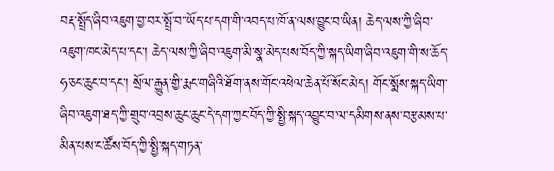བརྡ་སྤྲོད་ཞིབ་འཇུག་བྱ་བར་སྤྲོ་བ་་ཡོད་པ་དག་གི་འབད་པ་ཁོ་ན་ལས་བྱུང་བ་ཡིན། ཆེད་ལས་ཀྱི་ཞིབ་འཇུག་ཁང་མེད་པ་དང་། ཆེད་ལས་ཀྱི་ཞིབ་འཇུག་མི་སྣ་མེད་པས་བོད་ཀྱི་སྐད་ཡིག་ཞིབ་འཇུག་གི་ས་ཆོད་ཧ་ཅང་ཆུང་བ་དང་། སྲོལ་རྒྱུན་གྱི་རྨང་གཞིའི་ཐོག་ནས་གོང་འཕེལ་ཆེན་པོ་སོང་མེད། གོང་སྨོས་སྐད་ཡིག་ཞིབ་འཇུག་ཐད་ཀྱི་གྲུབ་འབྲས་ཆུང་ཆུང་དེ་དག་ཀྱང་བོད་ཀྱི་སྤྱི་སྐད་འབྱུང་བ་ལ་དམིགས་ནས་བརྩམས་པ་མིན་པས་ང་ཚོས་བོད་ཀྱི་སྤྱི་སྐད་གཏན་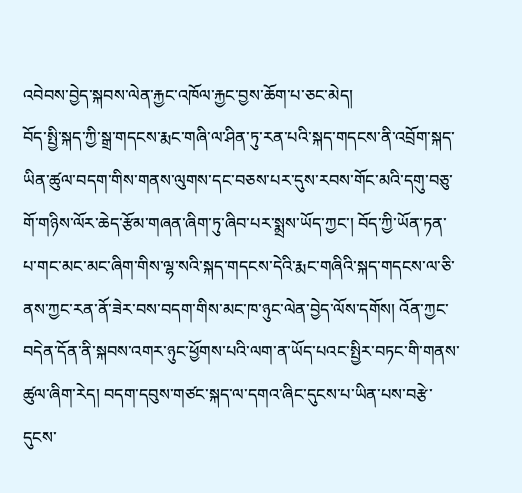འབེབས་བྱེད་སྐབས་ལེན་རྐྱང་འཁོལ་རྐྱང་བྱས་ཆོག་པ་ཅང་མེད།
བོད་སྤྱི་སྐད་ཀྱི་སྒྲ་གདངས་རྨང་གཞི་ལ་ཤིན་ཏུ་རན་པའི་སྐད་གདངས་ནི་འབྲོག་སྐད་ཡིན་ཚུལ་བདག་གིས་གནས་ལུགས་དང་བཅས་པར་དུས་རབས་གོང་མའི་དགུ་བཅུ་གོ་གཉིས་ལོར་ཆེད་རྩོམ་གཞན་ཞིག་ཏུ་ཞིབ་པར་སྨྲས་ཡོད་ཀྱང་། བོད་ཀྱི་ཡོན་ཏན་པ་གང་མང་མང་ཞིག་གིས་ལྷ་སའི་སྐད་གདངས་དེའི་རྨང་གཞིའི་སྐད་གདངས་ལ་ཅི་ནས་ཀྱང་རན་ནོ་ཟེར་བས་བདག་གིས་མང་ཁ་ཉུང་ལེན་བྱེད་ལོས་དགོས། འོན་ཀྱང་བདེན་དོན་ནི་སྐབས་འགར་ཉུང་ཕྱོགས་པའི་ལག་ན་ཡོད་པའང་སྤྱིར་བཏང་གི་གནས་ཚུལ་ཞིག་རེད། བདག་དབུས་གཙང་སྐད་ལ་དགའ་ཞིང་དུངས་པ་ཡིན་པས་བརྩེ་དུངས་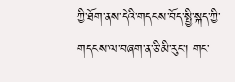ཀྱི་ཐོག་ནས་དེའི་གདངས་བོད་སྤྱི་སྐད་ཀྱི་གདངས་ལ་བཞག་ན་ཅི་མི་རུང་། གང་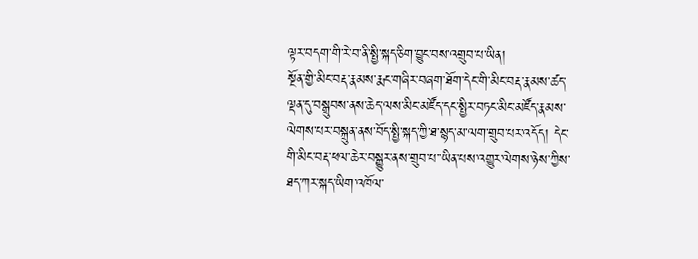ལྟར་བདག་གི་རེ་བ་ནི་སྤྱི་སྐད་ཅིག་བྱུང་བས་འགྲུབ་པ་ཡིན།
སྔོན་གྱི་མིང་བརྡ་རྣམས་རྨང་གཞིར་བཞག་ཐོག་དེང་གི་མིང་བརྡ་རྣམས་ཚད་ལྡན་དུ་བསྒྲུབས་ནས་ཆེད་ལས་མིང་མཛོད་དང་སྤྱིར་བཏང་མིང་མཛོད་རྣམས་ལེགས་པར་བསྐྲུན་ནས་བོད་སྤྱི་སྐད་ཀྱི་ཐ་སྙད་མ་ལག་གྲུབ་པར་འདོད། དེང་གི་མིང་བརྡ་ཕལ་ཆེར་བསྒྱུར་ནས་གྲུབ་པ་་ཡིན་པས་འགྱུར་ལེགས་ཉེས་ཀྱིས་ཐད་ཀར་སྐད་ཡིག་འཁོལ་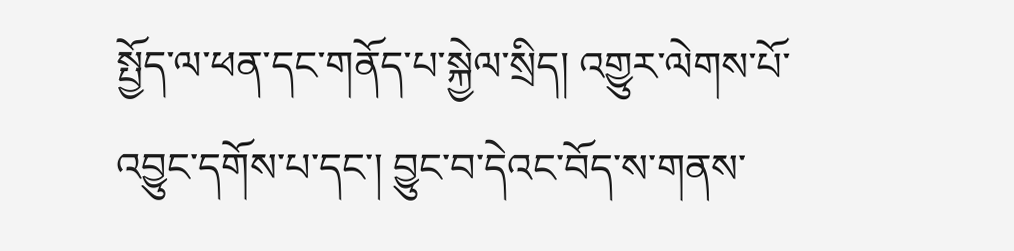སྤྱོད་ལ་ཕན་དང་གནོད་པ་སྐྱེལ་སྲིད། འགྱུར་ལེགས་པོ་འབྱུང་དགོས་པ་དང་། བྱུང་བ་དེའང་བོད་ས་གནས་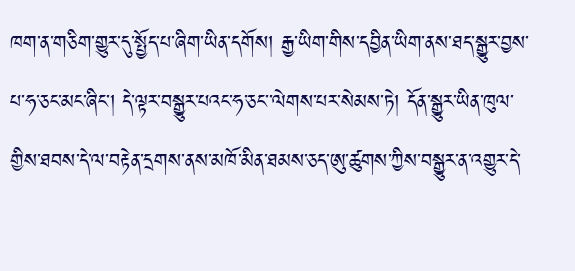ཁག་ན་གཅིག་གྱུར་དུ་སྤྱོད་པ་ཞིག་ཡིན་དགོས། རྒྱ་ཡིག་གིས་དབྱིན་ཡིག་ནས་ཐད་སྒྱུར་བྱས་པ་ཧ་ཅང་མང་ཞིང་། དེ་ལྟར་བསྒྱུར་པའང་ཧ་ཅང་་ལེགས་པར་སེམས་ཏེ། དོན་སྒྱུར་ཡིན་ཁུལ་གྱིས་ཐབས་དེ་ལ་བརྟེན་དྲགས་ནས་མཁོ་མིན་ཐམས་ཅད་ཨུ་ཚུགས་ཀྱིས་བསྒྱུར་ན་འགྱུར་དེ་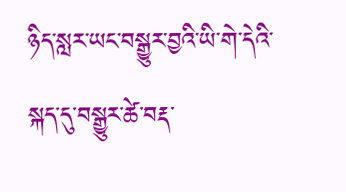ཉིད་སླར་ཡང་བསྒྱུར་བྱའི་ཡི་གེ་དེའི་སྐད་དུ་བསྒྱུར་ཚེ་བརྡ་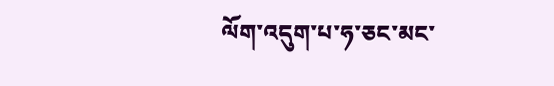ལོག་འདུག་པ་ཧ་ཅང་མང་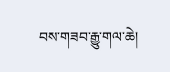བས་གཟབ་རྒྱུ་གལ་ཆེ།